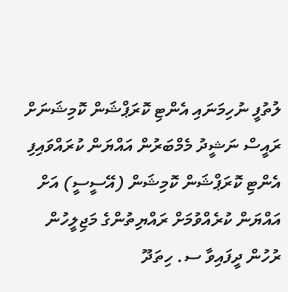ލުތުފީ ނުހިމަނައި އެންޓި ކޮރަޕްޝަން ކޮމިޝަނަށް ރައީސް ނަޝީދު މެމްބަރުން އައްޔަން ކުރައްވައިފި
އެންޓި ކޮރަޕްޝަން ކޮމިޝަން (އޭސީސީ) އަށް އައްޔަން ކުރެއްވުމަށް ރައްޔިތުންގެ މަޖިލީހުން ރުހުން ދީފައިވާ ސ. ހިތަދޫ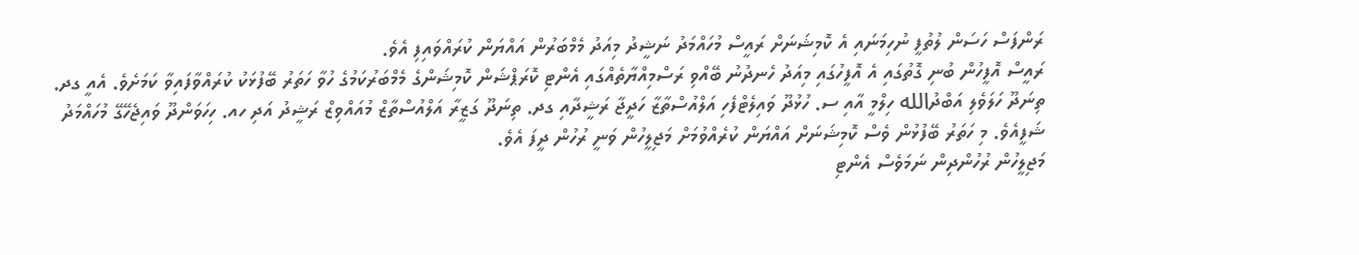ރަންފަސް ހަސަން ލުތުފީ ނުހިމަނައި އެ ކޮމިޝަނަށް ރައީސް މުހައްމަދު ނަޝީދު މިއަދު މެމްބަރުން އައްޔަން ކުރައްވައިފި އެވެ.
ރައީސް އޮފީހުން ބުނި ގޮތުގައި އެ އޮފީހުގައި މިއަދު ހެނދުނު ބޭއްވި ރަސްމިއްޔާތެއްގައި އެންޓި ކޮރަޕްޝަން ކޮމިޝަންގެ މެމްބަރުކަމުގެ ހުވާ ހަތަރު ބޭފުޅަކު ކުރައްވާފައިވާ ކަމަށެވެ. އެއީ ގދ. ތިނަދޫ ހަލަވެލި އަބްދުالله ހިލްމީ އާއި ސ. ހުޅުދޫ ވައިލެޓްފެހި އަލްއުސްތާޒާ ހަދީޖާ ރަޝީދާއި ގދ. ތިނަދޫ ގަޒީރާ އަލްއުސްތާޒް މުއައްވިޒް ރަޝީދު އަދި ހއ. ހިހަވަންދޫ ވައިޖެހޭގޭ މުހައްމަދު ޝަފީއެވެ. މި ހަތަރު ބޭފުޅުން ވެސް ކޮމިޝަނަށް އައްޔަން ކުރެއްވުމަށް މަޖިލީހުން ވަނީ ރުހުން ދީފަ އެވެ.
މަޖިލީހުން ރުހުންދިން ނަމަވެސް އެންޓި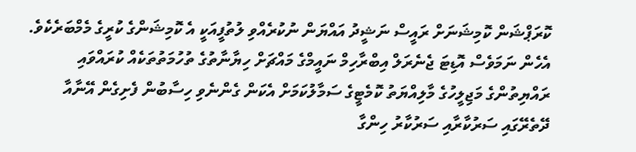ކޮރަޕްޝަން ކޮމިޝަނަށް ރައީސް ނަޝީދު އައްޔަން ނުކުރެއްވި ލުތުފީއަކީ އެ ކޮމިޝަންގެ ކުރީގެ މެމްބަރެކެވެ. އެހެން ނަމަވެސް އޮޑިޓަ ޖެނެރަލް އިބްރާހިމް ނައީމްގެ މައްޗަށް ހިޔާނާތުގެ ތުހުމަތުތަކެއް ކުރައްވައި ރައްޔިތުންގެ މަޖިލީހުގެ މާލިއްޔަތު ކޮމެޓީގެ ސަމާލުކަމަށް އެކަން ގެންނެވި ހިސާބުން ފެށިގެން އޭނާއާ ދޭތެރޭގައި ސަރުކާރާއި ސަރުކާރު ހިންގާ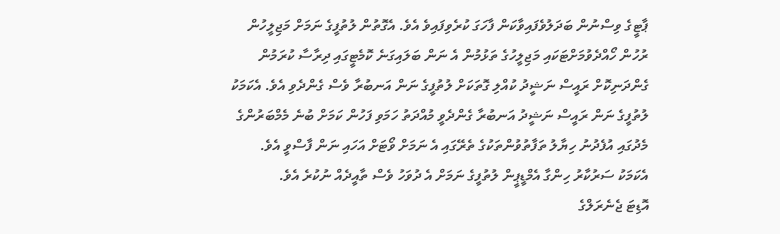ޕާޓީގެ ވިސްނުން ބަދަލުވެފައިވާކަން ފާހަގަ ކުރެވިފައިވެ އެވެ. އެގޮތުން ލުތުފީގެ ނަމަށް މަޖިލީހުން ރުހުން ހޯއްދެވުމަށްޓަކައި މަޖިލީހުގެ ތަޅުމުން އެ ނަން ބަލައިގަނެ ކޮމެޓީގައި ދިރާސާ ކުރަމުން ގެންދަނިކޮށް ރައީސް ނަޝީދު ކުއްލި ގޮތަކަށް ލުތުފީގެ ނަން އަނބުރާ ވެސް ގެންދެވި އެވެ. އެކަމަކު ލުތުފީގެ ނަން ރައީސް ނަޝީދު އަނބުރާ ގެންދެވީ މުއްދަތު ހަމަވި ފަހުން ކަމަށް ބުނެ މެމްބަރުންގެ މެދުގައި އުފެދުނު ހިޔާލު ތަފާތުވުންތަކުގެ ތެރޭގައި އެ ނަމަށް ވޯޓަށް އަހައި ނަން ފާސްވީ އެވެ. އެކަމަކު ސަރުކާރު ހިންގާ އެމްޑީޕީން ލުތުފީގެ ނަމަށް އެ ދުވަހު ވެސް ތާއީދެއް ނުކުރެ އެވެ.
އޮޑިޓަ ޖެނެރަލްގެ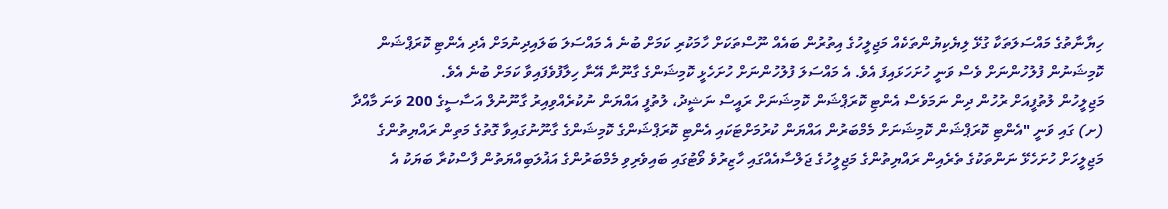ހިޔާނާތުގެ މައްސަލަތަކާ ގުޅޭ ލިޔެކިޔުންތަކެއް މަޖިލީހުގެ އިތުރުން ބައެއް ނޫސްތަކަށް ހާމަކުރި ކަމަށް ބުނެ އެ މައްސަލަ ބަލައިދިނުމަށް އެދި އެންޓި ކޮރަޕްޝަން ކޮމިޝަނުން ފުލުހުންނަށް ވެސް ވަނީ ހުށަހަޅައިފަ އެވެ. އެ މައްސަލަ ފުލުހުންނަށް ހުށަހެޅީ ކޮމިޝަންގެ ގާނޫނާ އޭނާ ހިލާފުވެފައިވާ ކަމަށް ބުނެ އެވެ.
މަޖިލީހުން ލުތުފީއަށް ރުހުން ދިން ނަމަވެސް އެންޓި ކޮރަޕްޝަން ކޮމިޝަނަށް ރައީސް ނަޝީދު، ލުތުފީ އައްޔަން ނުކުރެއްވިއިރު ގާނޫނުލް އަސާސީގެ 200 ވަނަ މާއްދާ (ށ) ގައި ވަނީ "އެންޓި ކޮރަޕްޝަން ކޮމިޝަނަށް މެމްބަރުން އައްޔަން ކުރުމަށްޓަކައި އެންޓި ކޮރަޕްޝަންގެ ކޮމިޝަންގެ ގާނޫނުގައިވާ ގޮތުގެ މަތިން ރައްޔިތުންގެ މަޖިލީހަށް ހުށަހެޅޭ ނަންތަކުގެ ތެރެއިން ރައްޔިތުންގެ މަޖިލީހުގެ ޖަލްސާއެއްގައި ހާޒިރުވެ ވޯޓުގައި ބައިވެރިވި މެމްބަރުންގެ އަޣުލަބިއްޔަތުން ފާސްކުރާ ބަޔަކު އެ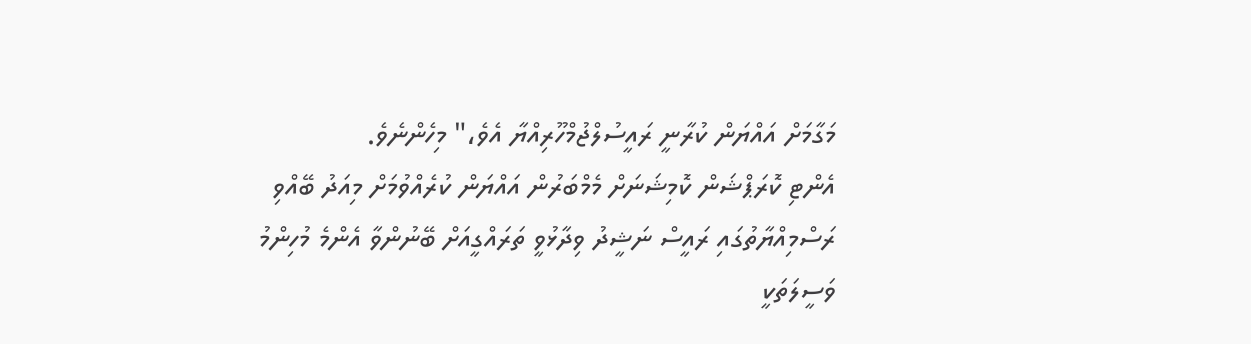މަގާމަށް އައްޔަން ކުރާނީ ރައީސުލްޖުމްހޫރިއްޔާ އެވެ،" މިހެންނެވެ.
އެންޓި ކޮރަޕްޝަން ކޮމިޝަނަށް މެމްބަރުން އައްޔަން ކުރެއްވުމަށް މިއަދު ބޭއްވި ރަސްމިއްޔާތުގައި ރައީސް ނަޝީދު ވިދާޅުވީ ތަރައްގީއަށް ބޭނުންވާ އެންމެ މުހިންމު ވަސީލަތަކީ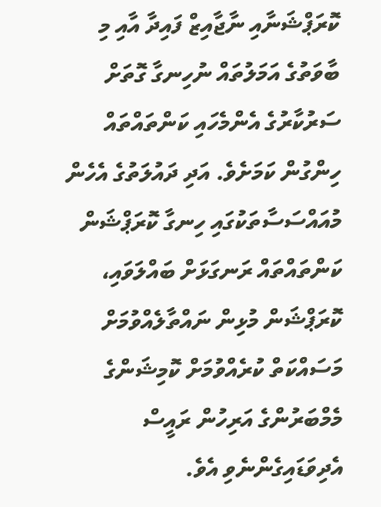ކޮރަޕްޝަނާއި ނާޖާއިޒް ފައިދާ އާއި މި ބާވަތުގެ އަމަލުތައް ނުހިނގާ ގޮތަށް ސަރުކާރުގެ އެންމެހައި ކަންތައްތައް ހިންގުން ކަމަށެވެ. އަދި ދައުލަތުގެ އެހެން މުއައްސަސާތަކުގައި ހިނގާ ކޮރަޕްޝަން ކަންތައްތައް ރަނގަޅަށް ބައްލަވައި، ކޮރަޕްޝަން މުޅިން ނައްތާލެއްވުމަށް މަސައްކަތް ކުރެއްވުމަށް ކޮމިޝަންގެ މެމްބަރުންގެ އަރިހުން ރައީސް އެދިވަޑައިގެންނެވި އެވެ.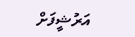އަރުޝީފަށް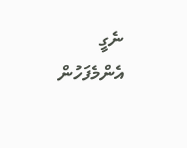ނެގީ
އެންމެފަހުން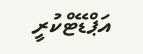އަޕްޑޭޓްކުރީ